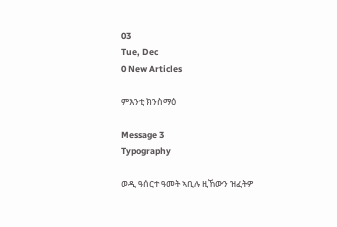03
Tue, Dec
0 New Articles

ምእንቲ ክንስማዕ

Message 3
Typography

ወዲ ዓሰርተ ዓመት ኣቢሉ ዚኸውን ዝፈትዎ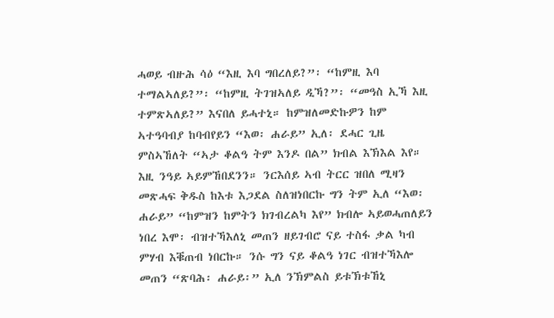ሓወይ ብዙሕ ሳዕ “እዚ እባ ግበረለይ?”፡ “ከምዚ እባ ተማልኣለይ?”፡ “ከምዚ ትገዝኣለይ ዲኻ?”፡ “መዓስ ኢኻ እዚ ተምጽኣለይ?” እናበለ ይሓተኒ። ከምዝለመድኩዎን ከም ኣተዓባብያ ከባብየይን “እወ፡ ሐራይ” ኢለ፡ ደሓር ጊዜ ምስኣኸለት “ኣታ ቆልዓ ትም እንዶ በል” ክብል እኽእል እየ። እዚ ንዓይ ኣይምኸበደንን። ንርእሰይ ኣብ ትርር ዝበለ ሚዛን መጽሓፍ ቅዱስ ከእቱ እጋደል ስለዝነበርኩ ግን ትም ኢለ “እወ፡ ሐራይ” “ከምዝን ከምትን ክገብረልካ እየ” ክብሎ ኣይወሓጠለይን ነበረ እሞ፡ ብዝተኻእለኒ መጠን ዘይገብሮ ናይ ተስፋ ቃል ካብ ምሃብ እቑጠብ ነበርኩ። ንሱ ግን ናይ ቆልዓ ነገር ብዝተኻእሎ መጠን “ጽባሕ፡ ሐራይ፡” ኢለ ንኽምልስ ይቱኽቱኸኒ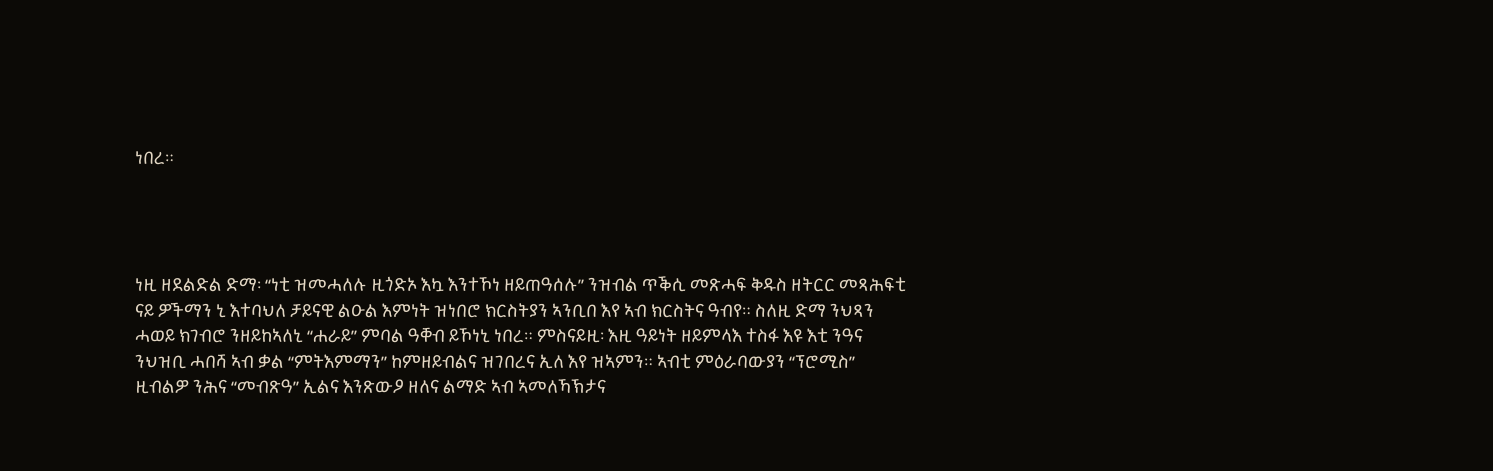ነበረ።




ነዚ ዘደልድል ድማ፡ “ነቲ ዝመሓለሉ ዚጎድኦ እኳ እንተኾነ ዘይጠዓሰሉ” ንዝብል ጥቕሲ መጽሓፍ ቅዱስ ዘትርር መጻሕፍቲ ናይ ዎችማን ኒ እተባህለ ቻይናዊ ልዑል እምነት ዝነበሮ ክርስትያን ኣንቢበ እየ ኣብ ክርስትና ዓብየ። ስለዚ ድማ ንህጻን ሓወይ ክገብሮ ንዘይከኣለኒ “ሐራይ” ምባል ዓቐብ ይኾነኒ ነበረ። ምስናይዚ፡ እዚ ዓይነት ዘይምላእ ተስፋ እዩ እቲ ንዓና ንህዝቢ ሓበሻ ኣብ ቃል “ምትእምማን” ከምዘይብልና ዝገበረና ኢለ እየ ዝኣምን። ኣብቲ ምዕራባውያን “ፕሮሚስ” ዚብልዎ ንሕና “መብጽዓ” ኢልና እንጽውዖ ዘለና ልማድ ኣብ ኣመለኻኽታና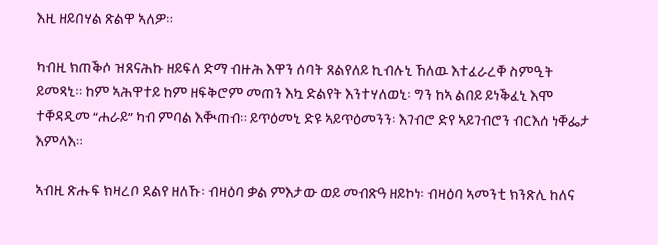እዚ ዘይበሃል ጽልዋ ኣለዎ።

ካብዚ ክጠቕሶ ዝጸናሕኩ ዘይፍለ ድማ ብዙሕ እዋን ሰባት ጸልየለይ ኪብሉኒ ኸለዉ እተፈራረቐ ስምዒት ይመጻኒ። ከም ኣሕዋተይ ከም ዘፍቅሮም መጠን እኳ ድልየት እንተሃለወኒ፡ ግን ከኣ ልበይ ይነቕፈኒ እሞ ተቐዳዲመ “ሐራይ” ካብ ምባል እቚጠብ። ይጥዕመኒ ድዩ ኣይጥዕመንን፡ እገብሮ ድየ ኣይገብሮን ብርእሰ ነቐፌታ እምላእ።

ኣብዚ ጽሑፍ ክዛረቦ ደልየ ዘለኹ፡ ብዛዕባ ቃል ምእታው ወይ መብጽዓ ዘይኮነ፡ ብዛዕባ ኣመንቲ ክንጽሊ ከለና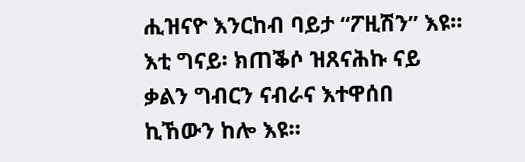ሒዝናዮ እንርከብ ባይታ “ፖዚሽን” እዩ። እቲ ግናይ፡ ክጠቕሶ ዝጸናሕኩ ናይ ቃልን ግብርን ናብራና እተዋሰበ ኪኸውን ከሎ እዩ።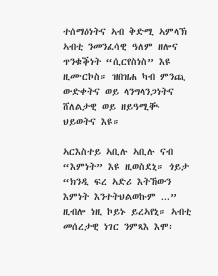ተሰማዕነትና ኣብ ቅድሚ ኣምላኽ ኣብቲ ንመንፈሳዊ ዓለም ዘሎና ጥንቁቕነት “ሲርየስነስ” እዩ ዚሙርኮስ። ዝበዝሐ ካብ ምንጪ ውድቀትና ወይ ላንግላንጋነትና ሸለልታዊ ወይ ዘይዓሚቚ ህይወትና እዩ።

ኣርእስተይ ኣቢሉ ኣቢሉ ናብ “እምነት” እዩ ዚወስደኒ። ጎይታ “ክንዲ ፍረ ኣድሪ እትኸውን እምነት እንተትህልወኩም ...” ዚብሎ ነዚ ኮይኑ ይረኣየኒ። ኣብቲ መሰረታዊ ነገር ንምጻእ እሞ፡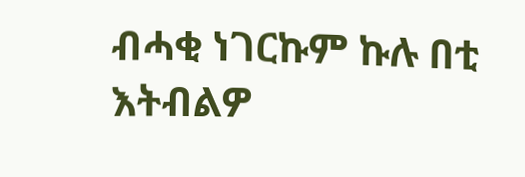ብሓቂ ነገርኩም ኩሉ በቲ እትብልዎ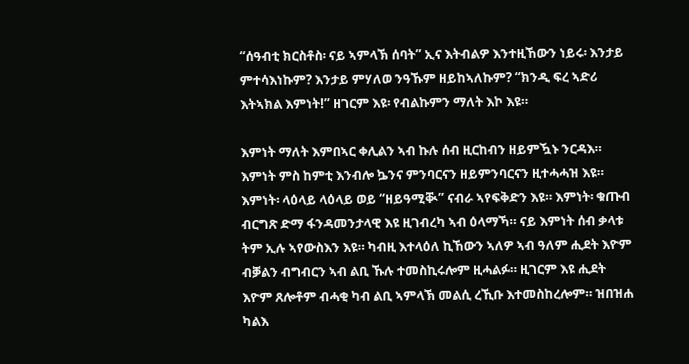“ሰዓብቲ ክርስቶስ፡ ናይ ኣምላኽ ሰባት” ኢና እትብልዎ እንተዚኸውን ነይሩ፡ እንታይ ምተሳእነኩም? እንታይ ምሃለወ ንዓኹም ዘይከኣለኩም? “ክንዲ ፍረ ኣድሪ እትኣክል እምነት!” ዘገርም እዩ፡ የብልኩምን ማለት እኮ እዩ።

እምነት ማለት እምበኣር ቀሊልን ኣብ ኩሉ ሰብ ዚርከብን ዘይምዃኑ ንርዳእ። እምነት ምስ ከምቲ እንብሎ ኴንና ምንባርናን ዘይምንባርናን ዚተሓሓዝ እዩ። እምነት፡ ላዕላይ ላዕላይ ወይ “ዘይዓሚቚ” ናብራ ኣየፍቅድን እዩ። እምነት፡ ቁጡብ ብርግጽ ድማ ፋንዳመንታላዊ እዩ ዚገብረካ ኣብ ዕላማኻ። ናይ እምነት ሰብ ቃላቱ ትም ኢሉ ኣየውስእን እዩ። ካብዚ እተላዕለ ኪኸውን ኣለዎ ኣብ ዓለም ሒደት እዮም ብቓልን ብግብርን ኣብ ልቢ ኹሉ ተመስኪሩሎም ዚሓልፉ። ዚገርም እዩ ሒደት እዮም ጸሎቶም ብሓቂ ካብ ልቢ ኣምላኽ መልሲ ረኺቡ እተመስከረሎም። ዝበዝሐ ካልእ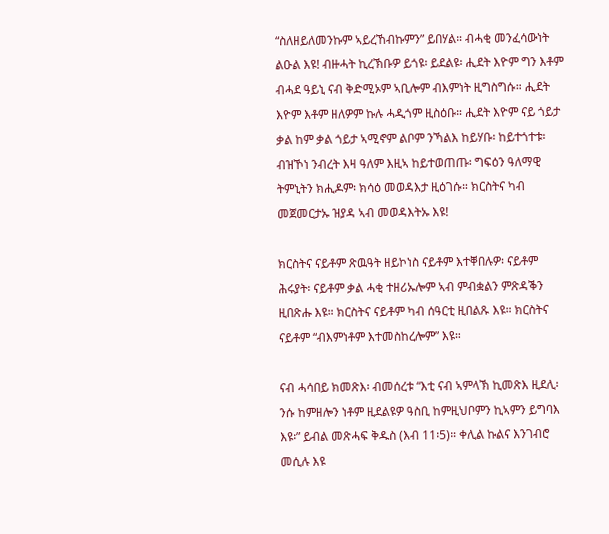“ስለዘይለመንኩም ኣይረኸብኩምን” ይበሃል። ብሓቂ መንፈሳውነት ልዑል እዩ! ብዙሓት ኪረኽቡዎ ይጎዩ፡ ይደልዩ፡ ሒደት እዮም ግን እቶም ብሓደ ዓይኒ ናብ ቅድሚኦም ኣቢሎም ብእምነት ዚግስግሱ። ሒደት እዮም እቶም ዘለዎም ኩሉ ሓዲጎም ዚስዕቡ። ሒደት እዮም ናይ ጎይታ ቃል ከም ቃል ጎይታ ኣሚኖም ልቦም ንኻልእ ከይሃቡ፡ ከይተጎተቱ፡ ብዝኾነ ንብረት እዛ ዓለም እዚኣ ከይተወጠጡ፡ ግፍዕን ዓለማዊ ትምኒትን ክሒዶም፡ ክሳዕ መወዳእታ ዚዕገሱ። ክርስትና ካብ መጀመርታኡ ዝያዳ ኣብ መወዳእትኡ እዩ!

ክርስትና ናይቶም ጽዉዓት ዘይኮነስ ናይቶም እተቐበሉዎ፡ ናይቶም ሕሩያት፡ ናይቶም ቃል ሓቂ ተዘሪኡሎም ኣብ ምብቋልን ምጽዳቕን ዚበጽሑ እዩ። ክርስትና ናይቶም ካብ ሰዓርቲ ዚበልጹ እዩ። ክርስትና ናይቶም “ብእምነቶም እተመስከረሎም” እዩ።

ናብ ሓሳበይ ክመጽእ፡ ብመሰረቱ “እቲ ናብ ኣምላኽ ኪመጽእ ዚደሊ፡ ንሱ ከምዘሎን ነቶም ዚደልዩዎ ዓስቢ ከምዚህቦምን ኪኣምን ይግባእ እዩ፡” ይብል መጽሓፍ ቅዱስ (እብ 11፡5)። ቀሊል ኩልና እንገብሮ መሲሉ እዩ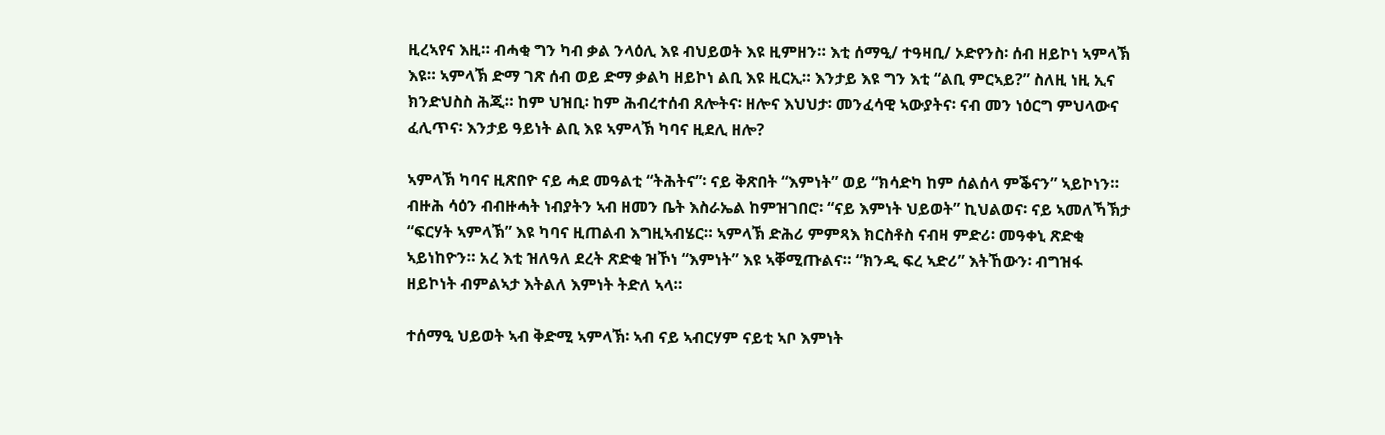ዚረኣየና እዚ። ብሓቂ ግን ካብ ቃል ንላዕሊ እዩ ብህይወት እዩ ዚምዘን። እቲ ሰማዒ/ ተዓዛቢ/ ኦድየንስ፡ ሰብ ዘይኮነ ኣምላኽ እዩ። ኣምላኽ ድማ ገጽ ሰብ ወይ ድማ ቃልካ ዘይኮነ ልቢ እዩ ዚርኢ። እንታይ እዩ ግን እቲ “ልቢ ምርኣይ?” ስለዚ ነዚ ኢና ክንድህስስ ሕጂ። ከም ህዝቢ፡ ከም ሕብረተሰብ ጸሎትና፡ ዘሎና እህህታ፡ መንፈሳዊ ኣውያትና፡ ናብ መን ነዕርግ ምህላውና ፈሊጥና፡ እንታይ ዓይነት ልቢ እዩ ኣምላኽ ካባና ዚደሊ ዘሎ?

ኣምላኽ ካባና ዚጽበዮ ናይ ሓደ መዓልቲ “ትሕትና”፡ ናይ ቅጽበት “እምነት” ወይ “ክሳድካ ከም ሰልሰላ ምቕናን” ኣይኮነን። ብዙሕ ሳዕን ብብዙሓት ነብያትን ኣብ ዘመን ቤት እስራኤል ከምዝገበሮ፡ “ናይ እምነት ህይወት” ኪህልወና፡ ናይ ኣመለኻኽታ “ፍርሃት ኣምላኽ” እዩ ካባና ዚጠልብ እግዚኣብሄር። ኣምላኽ ድሕሪ ምምጻእ ክርስቶስ ናብዛ ምድሪ፡ መዓቀኒ ጽድቂ ኣይነከዮን። አረ እቲ ዝለዓለ ደረት ጽድቂ ዝኾነ “እምነት” እዩ ኣቐሚጡልና። “ክንዲ ፍረ ኣድሪ” እትኸውን፡ ብግዝፋ ዘይኮነት ብምልኣታ እትልለ እምነት ትድለ ኣላ።

ተሰማዒ ህይወት ኣብ ቅድሚ ኣምላኽ፡ ኣብ ናይ ኣብርሃም ናይቲ ኣቦ እምነት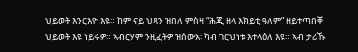ህይወት እንርእዮ እዩ። ከም ናይ ህጻን ዝበለ ምስዛ “ሕጂ ዘላ እክይቲ ዓለም” ዘይተጣበቐ ህይወት እዩ ነይሩዎ። ኣብርሃም ንዚፈትዎ ዝሰውአ፡ ካብ ገርህነቱ እተላዕለ እዩ። ኣብ ታሪኹ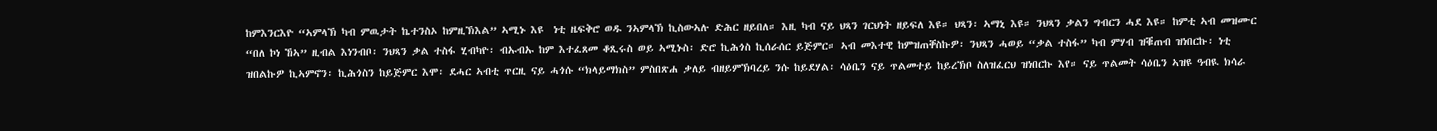ከምእንርእዮ “ኣምላኽ ካብ ምዉታት ኬተንስኦ ከምዚኽእል” ኣሚኑ እዩ  ነቲ ዜፍቅሮ ወዱ ንኣምላኽ ኪስውኣሉ ድሕር ዘይበለ። እዚ ካብ ናይ ህጻን ገርህነት ዘይፍለ እዩ። ህጻን፡ ኣማኒ እዩ። ንህጻን ቃልን ግብርን ሓደ እዩ። ከምቲ ኣብ መዝሙር “በለ ኮነ ኸኣ” ዚብል እነንብቦ፡ ንህጻን ቃል ተስፋ ሂብካዮ፡ ብኡብኡ ከም እተፈጸመ ቆጺሩስ ወይ ኣሚኑስ፡ ድሮ ኪሕጎስ ኪሰራሰር ይጅምር። ኣብ መእተዊ ከምዝጠቐስኩዎ፡ ንህጻን ሓወይ “ቃል ተስፋ” ካብ ምሃብ ዝቑጠብ ዝነበርኩ፡ ነቲ ዝበልኩዎ ኪኣምኖን፡ ኪሕጎስን ከይጅምር እሞ፡ ደሓር ኣብቲ ጥርዚ ናይ ሓጎሱ “ክላይማክስ” ምስበጽሐ ቃለይ ብዘይምኽባረይ ንሱ ከይደሃል፡ ሳዕቤን ናይ ጥልመተይ ከይረኽቦ ስለዝፈርህ ዝነበርኩ እየ። ናይ ጥልመት ሳዕቤን ኣዝዩ ዓብዪ ክሳራ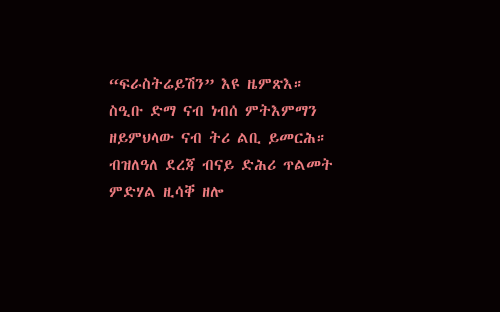“ፍራስትሬይሽን” እዩ ዜምጽእ። ስዒቡ ድማ ናብ ነብሰ ምትእምማን ዘይምህላው ናብ ትሪ ልቢ ይመርሕ። ብዝለዓለ ደረጃ ብናይ ድሕሪ ጥልመት ምድሃል ዚሳቐ ዘሎ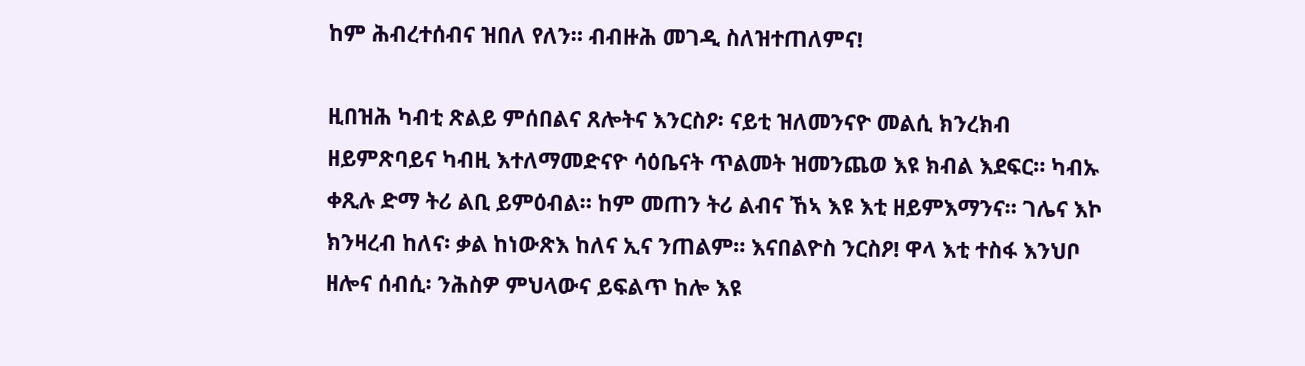ከም ሕብረተሰብና ዝበለ የለን። ብብዙሕ መገዲ ስለዝተጠለምና!

ዚበዝሕ ካብቲ ጽልይ ምሰበልና ጸሎትና እንርስዖ፡ ናይቲ ዝለመንናዮ መልሲ ክንረክብ ዘይምጽባይና ካብዚ እተለማመድናዮ ሳዕቤናት ጥልመት ዝመንጨወ እዩ ክብል እደፍር። ካብኡ ቀጺሉ ድማ ትሪ ልቢ ይምዕብል። ከም መጠን ትሪ ልብና ኸኣ እዩ እቲ ዘይምእማንና። ገሌና እኮ ክንዛረብ ከለና፡ ቃል ከነውጽእ ከለና ኢና ንጠልም። እናበልዮስ ንርስዖ! ዋላ እቲ ተስፋ እንህቦ ዘሎና ሰብሲ፡ ንሕስዎ ምህላውና ይፍልጥ ከሎ እዩ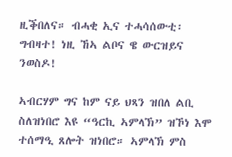ዚቕበለና። ብሓቂ ኢና ተሓሳሰውቲ፡ ግብዛተ! ነዚ ኸኣ ልቦና ዌ ውርዝይና ንወስዶ!

ኣብርሃም ግና ከም ናይ ህጻን ዝበለ ልቢ ስለዝነበሮ እዩ “ዓርኪ ኣምላኽ” ዝኾነ እሞ ተሰማዒ ጸሎት ዝነበሮ። ኣምላኽ ምስ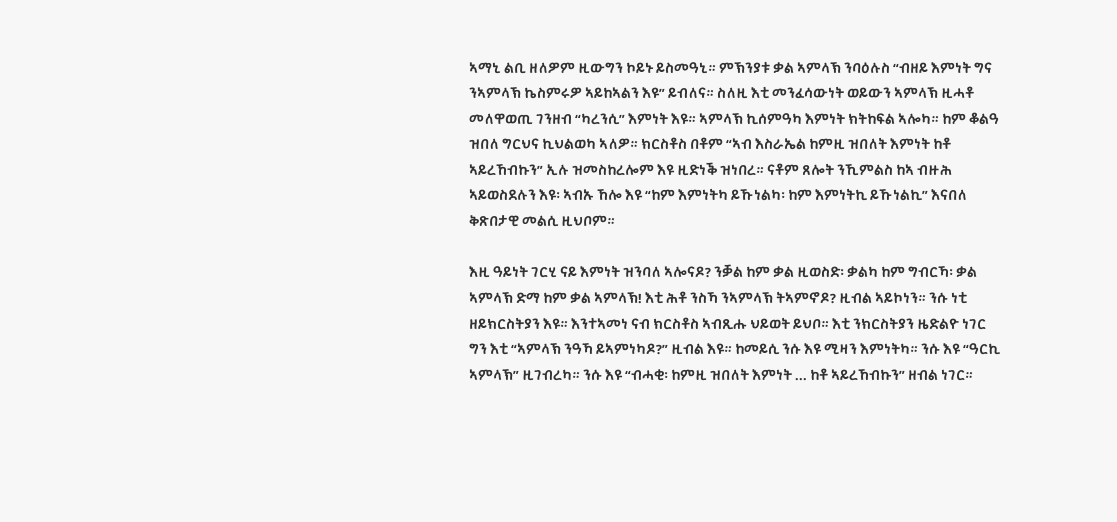ኣማኒ ልቢ ዘለዎም ዚውግን ኮይኑ ይስመዓኒ። ምኽንያቱ ቃል ኣምላኽ ንባዕሉስ “ብዘይ እምነት ግና ንኣምላኽ ኬስምሩዎ ኣይከኣልን እዩ” ይብለና። ስለዚ እቲ መንፈሳውነት ወይውን ኣምላኽ ዚሓቶ መለዋወጢ ገንዘብ “ካረንሲ” እምነት እዩ። ኣምላኽ ኪሰምዓካ እምነት ክትከፍል ኣሎካ። ከም ቆልዓ ዝበለ ግርህና ኪህልወካ ኣለዎ። ክርስቶስ በቶም “ኣብ እስራኤል ከምዚ ዝበለት እምነት ከቶ ኣይረኸብኩን” ኢሉ ዝመስከረሎም እዩ ዚድነቕ ዝነበረ። ናቶም ጸሎት ንኺምልስ ከኣ ብዙሕ ኣይወስደሉን እዩ፡ ኣብኡ ኸሎ እዩ “ከም እምነትካ ይኹነልካ፡ ከም እምነትኪ ይኹነልኪ” እናበለ ቅጽበታዊ መልሲ ዚህቦም።

እዚ ዓይነት ገርሂ ናይ እምነት ዝንባለ ኣሎናዶ? ንቓል ከም ቃል ዚወስድ፡ ቃልካ ከም ግብርኻ፡ ቃል ኣምላኽ ድማ ከም ቃል ኣምላኽ! እቲ ሕቶ ንስኻ ንኣምላኽ ትኣምኖዶ? ዚብል ኣይኮነን። ንሱ ነቲ ዘይክርስትያን እዩ። እንተኣመነ ናብ ክርስቶስ ኣብጺሑ ህይወት ይህቦ። እቲ ንክርስትያን ዜድልዮ ነገር ግን እቲ “ኣምላኽ ንዓኻ ይኣምነካዶ?” ዚብል እዩ። ከመይሲ ንሱ እዩ ሚዛን እምነትካ። ንሱ እዩ “ዓርኪ ኣምላኽ” ዚገብረካ። ንሱ እዩ “ብሓቂ፡ ከምዚ ዝበለት እምነት ... ከቶ ኣይረኸብኩን” ዘብል ነገር።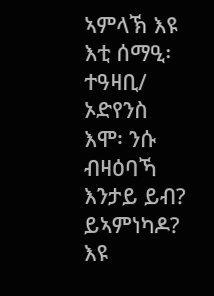ኣምላኽ እዩ እቲ ሰማዒ፡ ተዓዛቢ/ ኦድየንስ እሞ፡ ንሱ ብዛዕባኻ እንታይ ይብ? ይኣምነካዶ? እዩ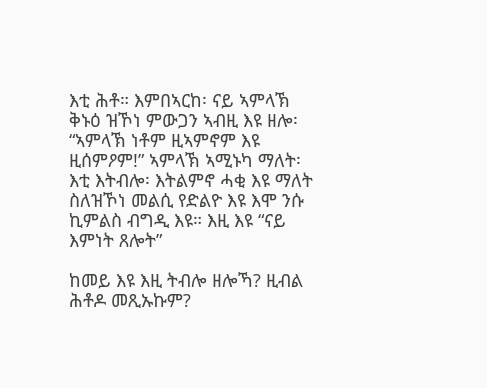እቲ ሕቶ። እምበኣርከ፡ ናይ ኣምላኽ ቅኑዕ ዝኾነ ምውጋን ኣብዚ እዩ ዘሎ፡ “ኣምላኽ ነቶም ዚኣምኖም እዩ ዚሰምዖም!” ኣምላኽ ኣሚኑካ ማለት፡ እቲ እትብሎ፡ እትልምኖ ሓቂ እዩ ማለት ስለዝኾነ መልሲ የድልዮ እዩ እሞ ንሱ ኪምልስ ብግዲ እዩ። እዚ እዩ “ናይ እምነት ጸሎት”

ከመይ እዩ እዚ ትብሎ ዘሎኻ? ዚብል ሕቶዶ መጺኡኩም?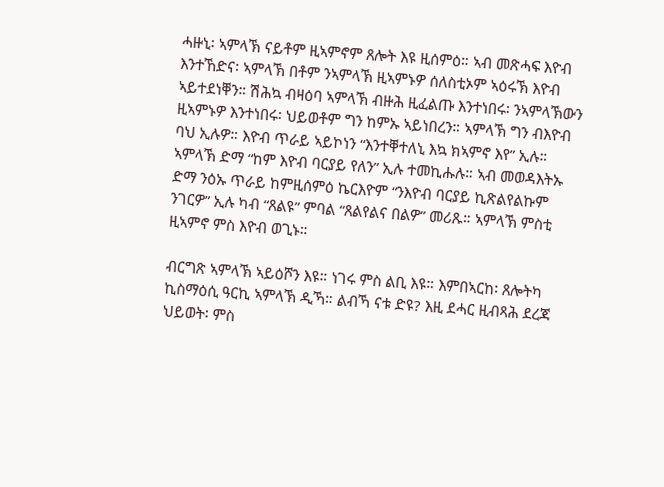ሓዙኒ፡ ኣምላኽ ናይቶም ዚኣምኖም ጸሎት እዩ ዚሰምዕ። ኣብ መጽሓፍ እዮብ እንተኸድና፡ ኣምላኽ በቶም ንኣምላኽ ዚኣምኑዎ ሰለስቲኦም ኣዕሩኽ እዮብ ኣይተደነቐን። ሽሕኳ ብዛዕባ ኣምላኽ ብዙሕ ዚፈልጡ እንተነበሩ፡ ንኣምላኽውን ዚኣምኑዎ እንተነበሩ፡ ህይወቶም ግን ከምኡ ኣይነበረን። ኣምላኽ ግን ብእዮብ ባህ ኢሉዎ። እዮብ ጥራይ ኣይኮነን “እንተቐተለኒ እኳ ክኣምኖ እየ” ኢሉ። ኣምላኽ ድማ “ከም እዮብ ባርያይ የለን” ኢሉ ተመኪሑሉ። ኣብ መወዳእትኡ ድማ ንዕኡ ጥራይ ከምዚሰምዕ ኬርእዮም “ንእዮብ ባርያይ ኪጽልየልኩም ንገርዎ” ኢሉ ካብ “ጸልዩ” ምባል “ጸልየልና በልዎ” መሪጹ። ኣምላኽ ምስቲ ዚኣምኖ ምስ እዮብ ወጊኑ።

ብርግጽ ኣምላኽ ኣይዕሾን እዩ። ነገሩ ምስ ልቢ እዩ። እምበኣርከ፡ ጸሎትካ ኪስማዕሲ ዓርኪ ኣምላኽ ዲኻ። ልብኻ ናቱ ድዩ? እዚ ደሓር ዚብጻሕ ደረጃ ህይወት፡ ምስ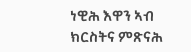ነዊሕ እዋን ኣብ ክርስትና ምጽናሕ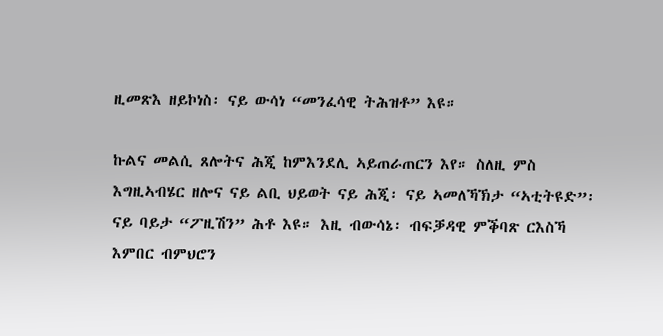ዚመጽእ ዘይኮነስ፡ ናይ ውሳነ “መንፈሳዊ ትሕዝቶ” እዩ።

ኩልና መልሲ ጸሎትና ሕጂ ከምእንደሊ ኣይጠራጠርን እየ። ስለዚ ምስ እግዚኣብሄር ዘሎና ናይ ልቢ ህይወት ናይ ሕጂ፡ ናይ ኣመለኻኽታ “ኣቲትዩድ”፡ ናይ ባይታ “ፖዚሽን” ሕቶ እዩ። እዚ ብውሳኔ፡ ብፍቓዳዊ ምቕባጽ ርእስኻ እምበር ብምህሮን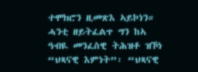ተሞክሮን ዚመጽእ ኣይኮነን። ሓንቲ ዘይትፈልጥ ግን ከኣ ዓብዪ መንፈስዊ ትሕዝቶ ዝኾነ “ህጻናዊ እምነት”፡ “ህጻናዊ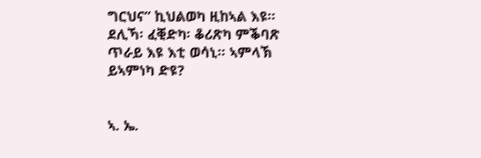ግርህና” ኪህልወካ ዚከኣል እዩ። ደሊኻ፡ ፈቒድካ፡ ቆሪጽካ ምቕባጽ ጥራይ እዩ እቲ ወሳኒ። ኣምላኽ ይኣምነካ ድዩ?


ኣ. ኤ.